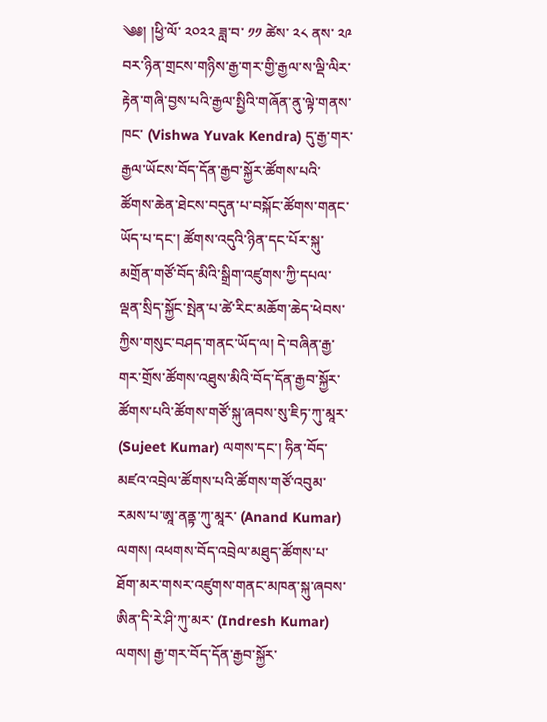༄༅། །ཕྱི་ལོ་ ༢༠༢༢ ཟླ་བ་ ༡༡ ཚེས་ ༢༨ ནས་ ༢༩ བར་ཉིན་གྲངས་གཉིས་རྒྱ་གར་གྱི་རྒྱལ་ས་ལྡི་ལིར་རྟེན་གཞི་བྱས་པའི་རྒྱལ་སྤྱིའི་གཞོན་ནུ་ལྟེ་གནས་ཁང་ (Vishwa Yuvak Kendra) དུ་རྒྱ་གར་རྒྱལ་ཡོངས་བོད་དོན་རྒྱབ་སྐྱོར་ཚོགས་པའི་ཚོགས་ཆེན་ཐེངས་བདུན་པ་བསྐོང་ཚོགས་གནང་ཡོད་པ་དང་། ཚོགས་འདུའི་ཉིན་དང་པོར་སྐུ་མགྲོན་གཙོ་བོད་མིའི་སྒྲིག་འཛུགས་ཀྱི་དཔལ་ལྡན་སྲིད་སྐྱོང་སྤེན་པ་ཚེ་རིང་མཆོག་ཆེད་ཕེབས་ཀྱིས་གསུང་བཤད་གནང་ཡོད་ལ། དེ་བཞིན་རྒྱ་གར་གྲོས་ཚོགས་འཐུས་མིའི་བོད་དོན་རྒྱབ་སྐྱོར་ཚོགས་པའི་ཚོགས་གཙོ་སྐུ་ཞབས་སུ་ཇིཏ་ཀུ་མཱར་ (Sujeet Kumar) ལགས་དང་། ཧིན་བོད་མཛའ་འབྲེལ་ཚོགས་པའི་ཚོགས་གཙོ་འབུམ་རམས་པ་ཨཱ་ནནྟ་ཀུ་མཱར་ (Anand Kumar) ལགས། འཕགས་བོད་འབྲེལ་མཐུད་ཚོགས་པ་ཐོག་མར་གསར་འཛུགས་གནང་མཁན་སྐུ་ཞབས་ཨིན་དི་རེ་ཤི་ཀུ་མར་ (Indresh Kumar) ལགས། རྒྱ་གར་བོད་དོན་རྒྱབ་སྐྱོར་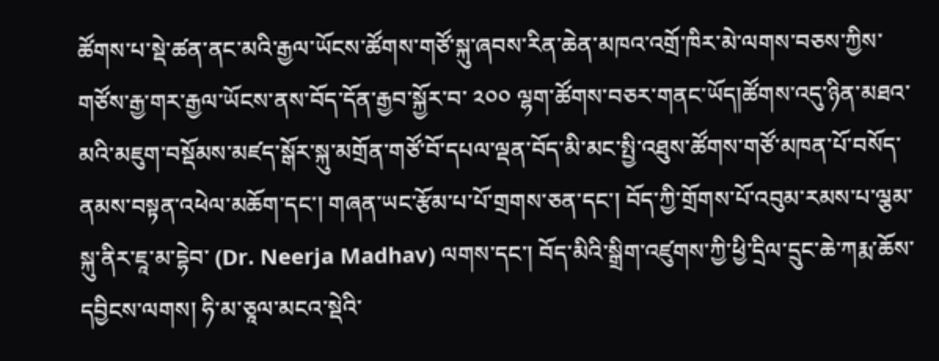ཚོགས་པ་སྡེ་ཚན་ནང་མའི་རྒྱལ་ཡོངས་ཚོགས་གཙོ་སྐུ་ཞབས་རིན་ཆེན་མཁའ་འགྲོ་ཁིར་མེ་ལགས་བཅས་ཀྱིས་གཙོས་རྒྱ་གར་རྒྱལ་ཡོངས་ནས་བོད་དོན་རྒྱབ་སྐྱོར་བ་ ༢༠༠ ལྷག་ཚོགས་བཅར་གནང་ཡོད།ཚོགས་འདུ་ཉིན་མཐའ་མའི་མཇུག་བསྡོམས་མཛད་སྒོར་སྐུ་མགྲོན་གཙོ་བོ་དཔལ་ལྡན་བོད་མི་མང་སྤྱི་འཐུས་ཚོགས་གཙོ་མཁན་པོ་བསོད་ནམས་བསྟན་འཕེལ་མཆོག་དང་། གཞན་ཡང་རྩོམ་པ་པོ་གྲགས་ཅན་དང་། བོད་ཀྱི་གྲོགས་པོ་འབུམ་རམས་པ་ལྕམ་སྐུ་ནིར་ཇཱ་མ་དྷེབ་ (Dr. Neerja Madhav) ལགས་དང་། བོད་མིའི་སྒྲིག་འཛུགས་ཀྱི་ཕྱི་དྲིལ་དྲུང་ཆེ་ཀརྨ་ཆོས་དབྱིངས་ལགས། ཧི་མ་ཅཱལ་མངའ་སྡེའི་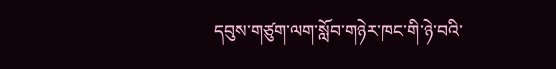དབུས་གཙུག་ལག་སློབ་གཉེར་ཁང་གི་ཉེ་བའི་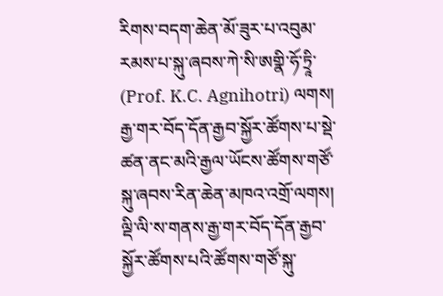རིགས་བདག་ཆེན་མོ་ཟུར་པ་འབུམ་རམས་པ་སྐུ་ཞབས་ཀེ་སི་ཨགྣི་ཧོ་ཏྲཱི་ (Prof. K.C. Agnihotri) ལགས། རྒྱ་གར་བོད་དོན་རྒྱབ་སྐྱོར་ཚོགས་པ་སྡེ་ཚན་ནང་མའི་རྒྱལ་ཡོངས་ཚོགས་གཙོ་སྐུ་ཞབས་རིན་ཆེན་མཁའ་འགྲོ་ལགས། ལྡི་ལི་ས་གནས་རྒྱ་གར་བོད་དོན་རྒྱབ་སྐྱོར་ཚོགས་པའི་ཚོགས་གཙོ་སྐུ་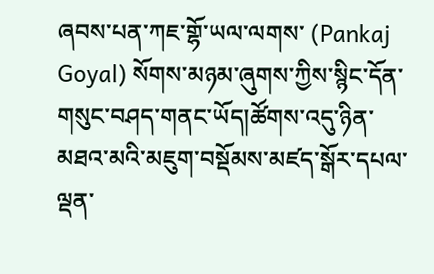ཞབས་པན་ཀཇ་གྷོ་ཡལ་ལགས་ (Pankaj Goyal) སོགས་མཉམ་ཞུགས་ཀྱིས་སྙིང་དོན་གསུང་བཤད་གནང་ཡོད།ཚོགས་འདུ་ཉིན་མཐའ་མའི་མཇུག་བསྡོམས་མཛད་སྒོར་དཔལ་ལྡན་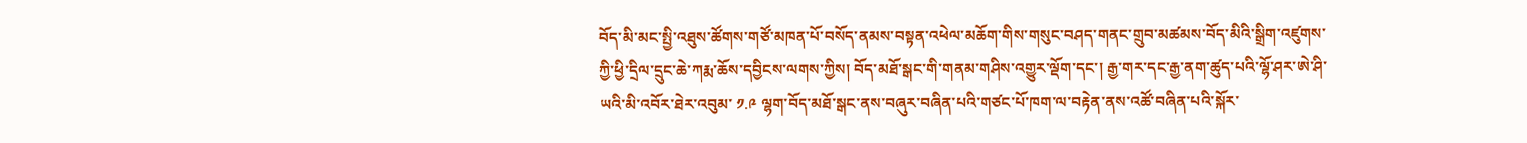བོད་མི་མང་སྤྱི་འཐུས་ཚོགས་གཙོ་མཁན་པོ་བསོད་ནམས་བསྟན་འཕེལ་མཆོག་གིས་གསུང་བཤད་གནང་གྲུབ་མཚམས་བོད་མིའི་སྒྲིག་འཛུགས་ཀྱི་ཕྱི་དྲིལ་དྲུང་ཆེ་ཀརྨ་ཆོས་དབྱིངས་ལགས་ཀྱིས། བོད་མཐོ་སྒང་གི་གནམ་གཤིས་འགྱུར་ལྡོག་དང་། རྒྱ་གར་དང་རྒྱ་ནག་ཚུད་པའི་ལྷོ་ཤར་ཨེ་ཤི་ཡའི་མི་འབོར་ཐེར་འབུམ་ ༡.༩ ལྷག་བོད་མཐོ་སྒང་ནས་བཞུར་བཞིན་པའི་གཙང་པོ་ཁག་ལ་བརྟེན་ནས་འཚོ་བཞིན་པའི་སྐོར་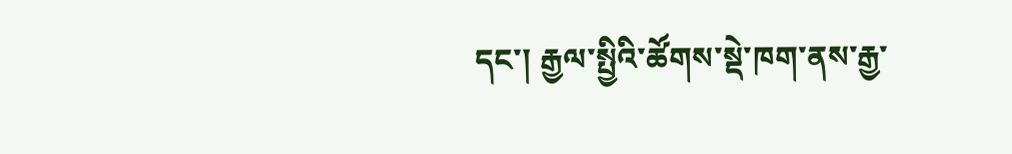དང་། རྒྱལ་སྤྱིའི་ཚོགས་སྡེ་ཁག་ནས་རྒྱ་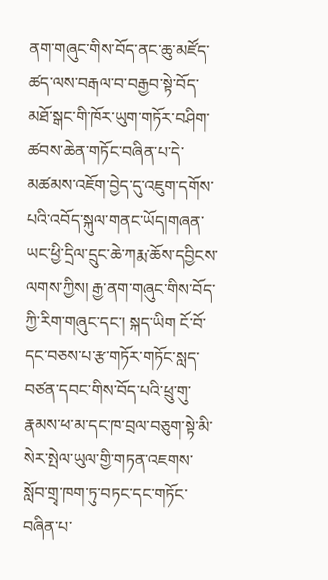ནག་གཞུང་གིས་བོད་ནང་ཆུ་མཛོད་ཚད་ལས་བརྒལ་བ་བརྒྱབ་སྟེ་བོད་མཐོ་སྒང་གི་ཁོར་ཡུག་གཏོར་བཤིག་ཚབས་ཆེན་གཏོང་བཞིན་པ་དེ་མཚམས་འཇོག་བྱེད་དུ་འཇུག་དགོས་པའི་འབོད་སྐུལ་གནང་ཡོད།གཞན་ཡང་ཕྱི་དྲིལ་དྲུང་ཆེ་ཀརྨ་ཆོས་དབྱིངས་ལགས་ཀྱིས། རྒྱ་ནག་གཞུང་གིས་བོད་ཀྱི་རིག་གཞུང་དང་། སྐད་ཡིག ངོ་བོ་དང་བཅས་པ་རྩ་གཏོར་གཏོང་སླད་བཙན་དབང་གིས་བོད་པའི་ཕྲུ་གུ་རྣམས་ཕ་མ་དང་ཁ་བྲལ་བཅུག་སྟེ་མི་སེར་སྤེལ་ཡུལ་གྱི་གཏན་འཇགས་སློབ་གྲྭ་ཁག་ཏུ་བཏང་དང་གཏོང་བཞིན་པ་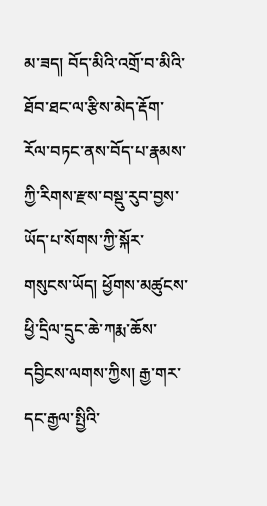མ་ཟད། བོད་མིའི་འགྲོ་བ་མིའི་ཐོབ་ཐང་ལ་རྩིས་མེད་རྡོག་རོལ་བཏང་ནས་བོད་པ་རྣམས་ཀྱི་རིགས་རྫས་བསྡུ་རུབ་བྱས་ཡོད་པ་སོགས་ཀྱི་སྐོར་གསུངས་ཡོད། ཕྱོགས་མཚུངས་ཕྱི་དྲིལ་དྲུང་ཆེ་ཀརྨ་ཆོས་དབྱིངས་ལགས་ཀྱིས། རྒྱ་གར་དང་རྒྱལ་སྤྱིའི་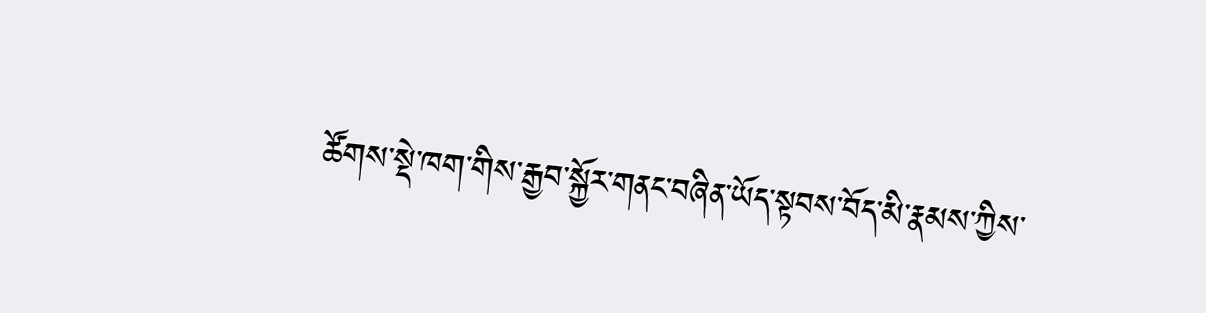ཚོགས་སྡེ་ཁག་གིས་རྒྱབ་སྐྱོར་གནང་བཞིན་ཡོད་སྟབས་བོད་མི་རྣམས་ཀྱིས་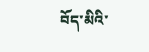བོད་མིའི་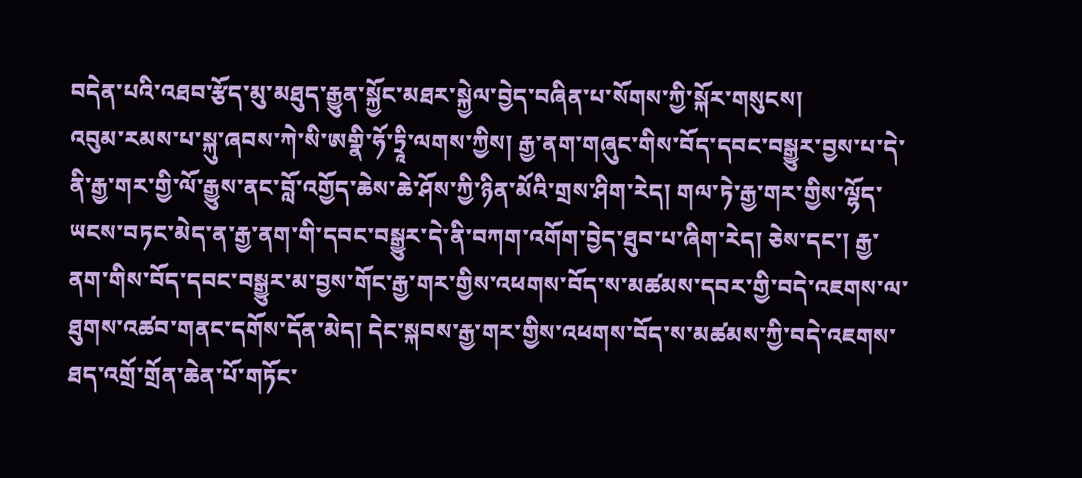བདེན་པའི་འཐབ་རྩོད་མུ་མཐུད་རྒྱུན་སྐྱོང་མཐར་སྐྱེལ་བྱེད་བཞིན་པ་སོགས་ཀྱི་སྐོར་གསུངས།
འབུམ་རམས་པ་སྐུ་ཞབས་ཀེ་སི་ཨགྣི་ཧོ་ཏྲཱི་ལགས་ཀྱིས། རྒྱ་ནག་གཞུང་གིས་བོད་དབང་བསྒྱུར་བྱས་པ་དེ་ནི་རྒྱ་གར་གྱི་ལོ་རྒྱུས་ནང་བློ་འགྱོད་ཆེས་ཆེ་ཤོས་ཀྱི་ཉིན་མོའི་གྲས་ཤིག་རེད། གལ་ཏེ་རྒྱ་གར་གྱིས་ལྷོད་ཡངས་བཏང་མེད་ན་རྒྱ་ནག་གི་དབང་བསྒྱུར་དེ་ནི་བཀག་འགོག་བྱེད་ཐུབ་པ་ཞིག་རེད། ཅེས་དང་། རྒྱ་ནག་གིས་བོད་དབང་བསྒྱུར་མ་བྱས་གོང་རྒྱ་གར་གྱིས་འཕགས་བོད་ས་མཚམས་དབར་གྱི་བདེ་འཇགས་ལ་ཐུགས་འཚབ་གནང་དགོས་དོན་མེད། དེང་སྐབས་རྒྱ་གར་གྱིས་འཕགས་བོད་ས་མཚམས་ཀྱི་བདེ་འཇགས་ཐད་འགྲོ་གྲོན་ཆེན་པོ་གཏོང་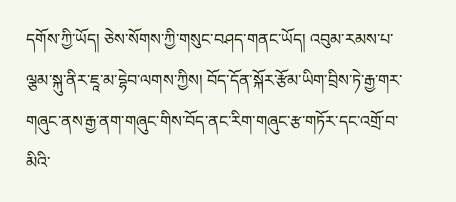དགོས་ཀྱི་ཡོད། ཅེས་སོགས་ཀྱི་གསུང་བཤད་གནང་ཡོད། འབུམ་རམས་པ་ལྕམ་སྐུ་ནིར་ཇཱ་མ་དྷེབ་ལགས་ཀྱིས། བོད་དོན་སྐོར་རྩོམ་ཡིག་བྲིས་ཏེ་རྒྱ་གར་གཞུང་ནས་རྒྱ་ནག་གཞུང་གིས་བོད་ནང་རིག་གཞུང་རྩ་གཏོར་དང་འགྲོ་བ་མིའི་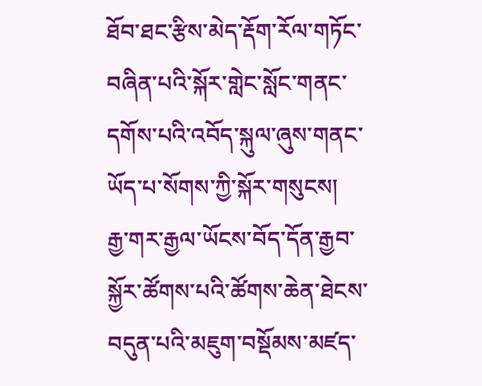ཐོབ་ཐང་རྩིས་མེད་རྡོག་རོལ་གཏོང་བཞིན་པའི་སྐོར་གླེང་སློང་གནང་དགོས་པའི་འབོད་སྐུལ་ཞུས་གནང་ཡོད་པ་སོགས་ཀྱི་སྐོར་གསུངས།
རྒྱ་གར་རྒྱལ་ཡོངས་བོད་དོན་རྒྱབ་སྐྱོར་ཚོགས་པའི་ཚོགས་ཆེན་ཐེངས་བདུན་པའི་མཇུག་བསྡོམས་མཛད་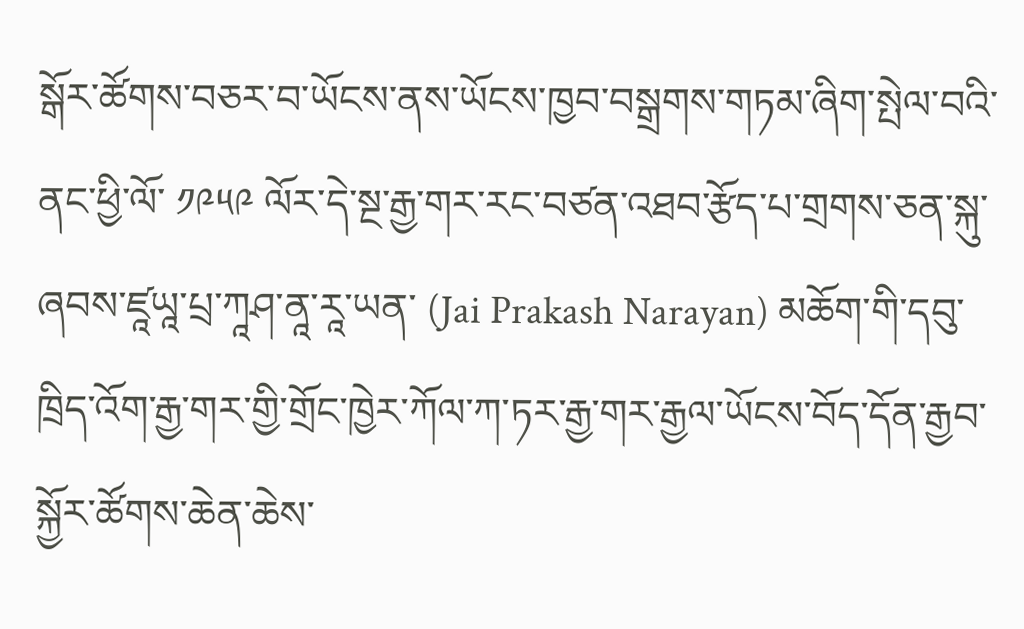སྒོར་ཚོགས་བཅར་བ་ཡོངས་ནས་ཡོངས་ཁྱབ་བསྒྲགས་གཏམ་ཞིག་སྤེལ་བའི་ནང་ཕྱི་ལོ་ ༡༩༥༩ ལོར་དེ་སྔ་རྒྱ་གར་རང་བཙན་འཐབ་རྩོད་པ་གྲགས་ཅན་སྐུ་ཞབས་ཛཱཡཱ་པྲ་ཀཱཤ་ནཱ་རཱ་ཡན་ (Jai Prakash Narayan) མཆོག་གི་དབུ་ཁྲིད་འོག་རྒྱ་གར་གྱི་གྲོང་ཁྱེར་ཀོལ་ཀ་ཏར་རྒྱ་གར་རྒྱལ་ཡོངས་བོད་དོན་རྒྱབ་སྐྱོར་ཚོགས་ཆེན་ཆེས་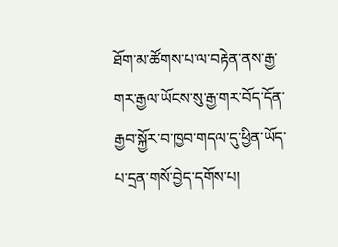ཐོག་མ་ཚོགས་པ་ལ་བརྟེན་ནས་རྒྱ་གར་རྒྱལ་ཡོངས་སུ་རྒྱ་གར་བོད་དོན་རྒྱབ་སྐྱོར་བ་ཁྱབ་གདལ་དུ་ཕྱིན་ཡོད་པ་དྲན་གསོ་བྱེད་དགོས་པ།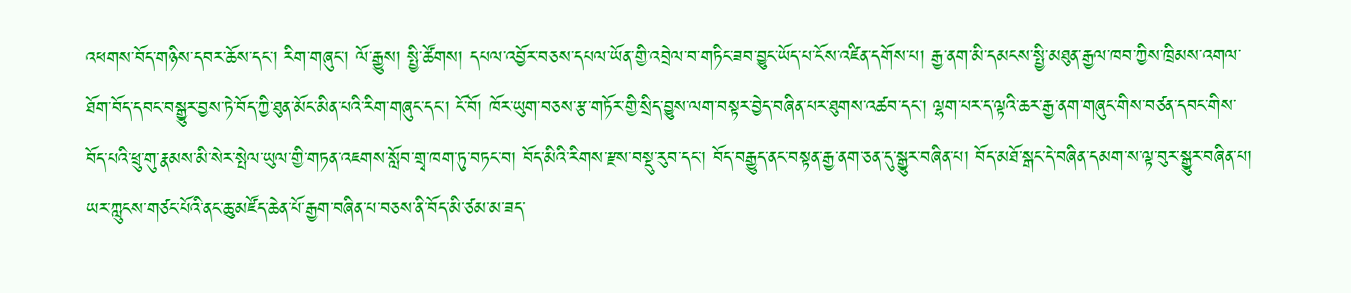འཕགས་བོད་གཉིས་དབར་ཆོས་དང་། རིག་གཞུང་། ལོ་རྒྱུས། སྤྱི་ཚོགས། དཔལ་འབྱོར་བཅས་དཔལ་ཡོན་གྱི་འབྲེལ་བ་གཏིང་ཟབ་བྱུང་ཡོད་པ་ངོས་འཛིན་དགོས་པ། རྒྱ་ནག་མི་དམངས་སྤྱི་མཐུན་རྒྱལ་ཁབ་ཀྱིས་ཁྲིམས་འགལ་ཐོག་བོད་དབང་བསྒྱུར་བྱས་ཏེ་བོད་ཀྱི་ཐུན་མོང་མིན་པའི་རིག་གཞུང་དང་། ངོ་བོ། ཁོར་ཡུག་བཅས་རྩ་གཏོར་གྱི་སྲིད་བྱུས་ལག་བསྟར་བྱེད་བཞིན་པར་ཐུགས་འཚབ་དང་། ལྷག་པར་ད་ལྟའི་ཆར་རྒྱ་ནག་གཞུང་གིས་བཙན་དབང་གིས་བོད་པའི་ཕྲུ་གུ་རྣམས་མི་སེར་སྤེལ་ཡུལ་གྱི་གཏན་འཇགས་སློབ་གྲྭ་ཁག་ཏུ་བཏང་བ། བོད་མིའི་རིགས་རྫས་བསྡུ་རུབ་དང་། བོད་བརྒྱུད་ནང་བསྟན་རྒྱ་ནག་ཅན་དུ་སྒྱུར་བཞིན་པ། བོད་མཐོ་སྒང་དེ་བཞིན་དམག་ས་ལྟ་བུར་སྒྱུར་བཞིན་པ། ཡར་ཀླུངས་གཙང་པོའི་ནང་ཆུ་མཛོད་ཆེན་པོ་རྒྱག་བཞིན་པ་བཅས་ནི་བོད་མི་ཙམ་མ་ཟད་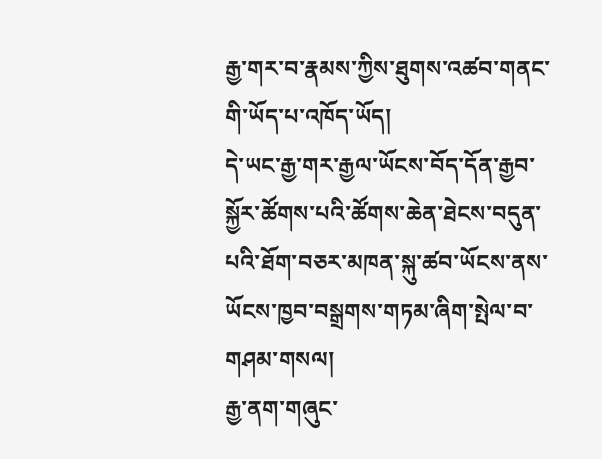རྒྱ་གར་བ་རྣམས་ཀྱིས་ཐུགས་འཚབ་གནང་གི་ཡོད་པ་འཁོད་ཡོད།
དེ་ཡང་རྒྱ་གར་རྒྱལ་ཡོངས་བོད་དོན་རྒྱབ་སྐྱོར་ཚོགས་པའི་ཚོགས་ཆེན་ཐེངས་བདུན་པའི་ཐོག་བཅར་མཁན་སྐུ་ཚབ་ཡོངས་ནས་ཡོངས་ཁྱབ་བསྒྲགས་གཏམ་ཞིག་སྤེལ་བ་གཤམ་གསལ།
རྒྱ་ནག་གཞུང་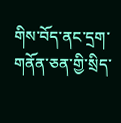གིས་བོད་ནང་དྲག་གནོན་ཅན་གྱི་སྲིད་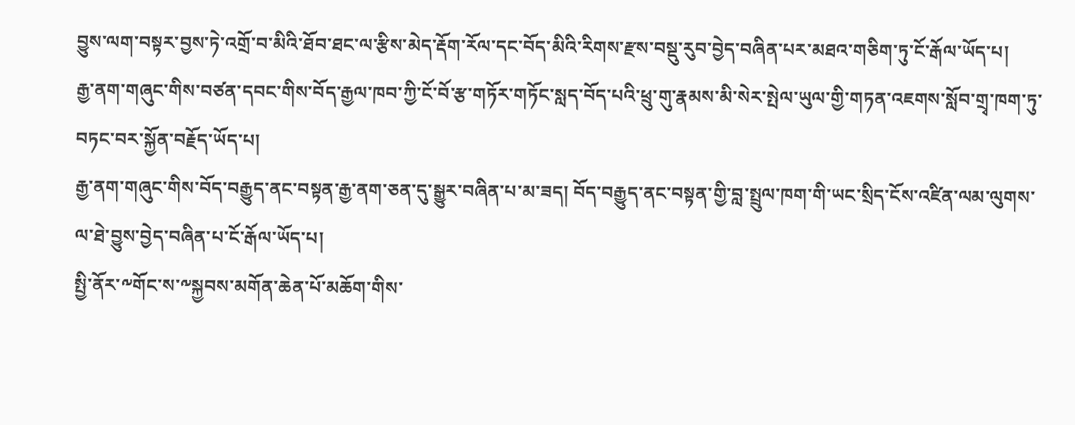བྱུས་ལག་བསྟར་བྱས་ཏེ་འགྲོ་བ་མིའི་ཐོབ་ཐང་ལ་རྩིས་མེད་རྡོག་རོལ་དང་བོད་མིའི་རིགས་རྫས་བསྡུ་རུབ་བྱེད་བཞིན་པར་མཐའ་གཅིག་ཏུ་ངོ་རྒོལ་ཡོད་པ།
རྒྱ་ནག་གཞུང་གིས་བཙན་དབང་གིས་བོད་རྒྱལ་ཁབ་ཀྱི་ངོ་བོ་རྩ་གཏོར་གཏོང་སླད་བོད་པའི་ཕྲུ་གུ་རྣམས་མི་སེར་སྤེལ་ཡུལ་གྱི་གཏན་འཇགས་སློབ་གྲྭ་ཁག་ཏུ་བཏང་བར་སྐྱོན་བརྗོད་ཡོད་པ།
རྒྱ་ནག་གཞུང་གིས་བོད་བརྒྱུད་ནང་བསྟན་རྒྱ་ནག་ཅན་དུ་སྒྱུར་བཞིན་པ་མ་ཟད། བོད་བརྒྱུད་ནང་བསྟན་གྱི་བླ་སྤྲུལ་ཁག་གི་ཡང་སྲིད་ངོས་འཛིན་ལམ་ལུགས་ལ་ཐེ་བྱུས་བྱེད་བཞིན་པ་ངོ་རྒོལ་ཡོད་པ།
སྤྱི་ནོར་༸གོང་ས་༸སྐྱབས་མགོན་ཆེན་པོ་མཆོག་གིས་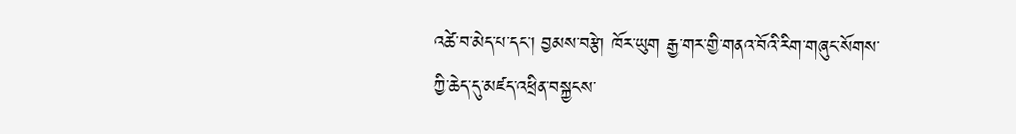འཚེ་བ་མེད་པ་དང་། བྱམས་བརྩེ། ཁོར་ཡུག རྒྱ་གར་གྱི་གནའ་བོའི་རིག་གཞུང་སོགས་ཀྱི་ཆེད་དུ་མཛད་འཕྲིན་བསྐྱངས་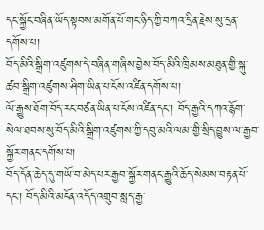དང་སྐྱོང་བཞིན་ཡོད་སྟབས་མགོན་པོ་གང་ཉིད་ཀྱི་བཀའ་དྲིན་རྗེས་སུ་དྲན་དགོས་པ།
བོད་མིའི་སྒྲིག་འཛུགས་དེ་བཞིན་གཞིས་བྱེས་བོད་མིའི་ཁྲིམས་མཐུན་གྱི་སྐུ་ཚབ་སྒྲིག་འཛུགས་ཤིག་ཡིན་པ་ངོས་འཛིན་དགོས་པ།
ལོ་རྒྱུས་ཐོག་བོད་རང་བཙན་ཡིན་པ་ངོས་འཛིན་དང་། བོད་རྒྱའི་དཀའ་རྙོག་སེལ་ཐབས་སུ་བོད་མིའི་སྒྲིག་འཛུགས་ཀྱི་དབུ་མའི་ལམ་གྱི་སྲིད་བྱུས་ལ་རྒྱབ་སྐྱོར་གནང་དགོས་པ།
བོད་དོན་ཆེད་དུ་གཡོ་བ་མེད་པར་རྒྱབ་སྐྱོར་གནང་རྒྱུའི་ཆོད་སེམས་བརྟན་པོ་དང་། བོད་མིའི་མངོན་འདོད་འགྲུབ་སླད་རྒྱ་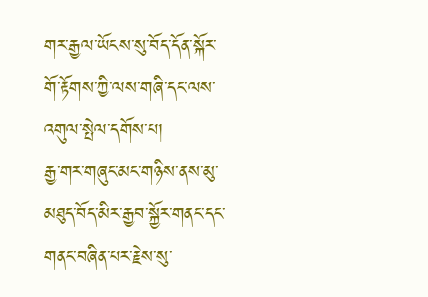གར་རྒྱལ་ཡོངས་སུ་བོད་དོན་སྐོར་གོ་རྟོགས་ཀྱི་ལས་གཞི་དང་ལས་འགུལ་སྤེལ་དགོས་པ།
རྒྱ་གར་གཞུང་མང་གཉིས་ནས་མུ་མཐུད་བོད་མིར་རྒྱབ་སྐྱོར་གནང་དང་གནང་བཞིན་པར་རྗེས་སུ་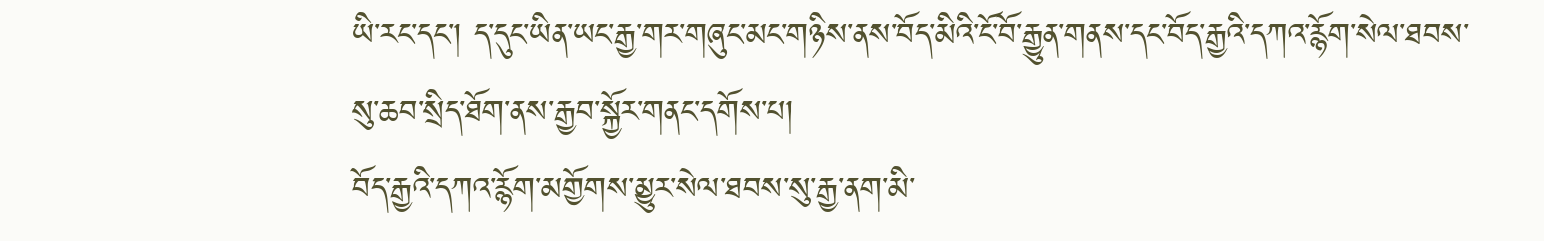ཡི་རང་དང་། ད་དུང་ཡིན་ཡང་རྒྱ་གར་གཞུང་མང་གཉིས་ནས་བོད་མིའི་ངོ་བོ་རྒྱུན་གནས་དང་བོད་རྒྱའི་དཀའ་རྙོག་སེལ་ཐབས་སུ་ཆབ་སྲིད་ཐོག་ནས་རྒྱབ་སྐྱོར་གནང་དགོས་པ།
བོད་རྒྱའི་དཀའ་རྙོག་མགྱོགས་མྱུར་སེལ་ཐབས་སུ་རྒྱ་ནག་མི་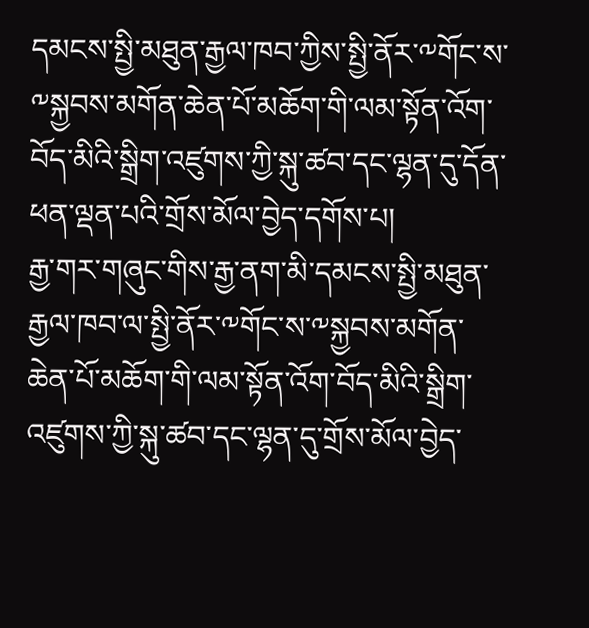དམངས་སྤྱི་མཐུན་རྒྱལ་ཁབ་ཀྱིས་སྤྱི་ནོར་༸གོང་ས་༸སྐྱབས་མགོན་ཆེན་པོ་མཆོག་གི་ལམ་སྟོན་འོག་བོད་མིའི་སྒྲིག་འཛུགས་ཀྱི་སྐུ་ཚབ་དང་ལྷན་དུ་དོན་ཕན་ལྡན་པའི་གྲོས་མོལ་བྱེད་དགོས་པ།
རྒྱ་གར་གཞུང་གིས་རྒྱ་ནག་མི་དམངས་སྤྱི་མཐུན་རྒྱལ་ཁབ་ལ་སྤྱི་ནོར་༸གོང་ས་༸སྐྱབས་མགོན་ཆེན་པོ་མཆོག་གི་ལམ་སྟོན་འོག་བོད་མིའི་སྒྲིག་འཛུགས་ཀྱི་སྐུ་ཚབ་དང་ལྷན་དུ་གྲོས་མོལ་བྱེད་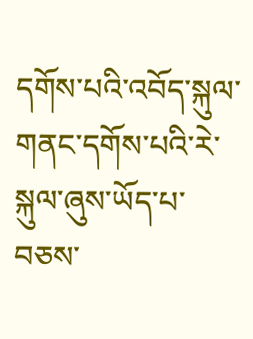དགོས་པའི་འབོད་སྐུལ་གནང་དགོས་པའི་རེ་སྐུལ་ཞུས་ཡོད་པ་བཅས་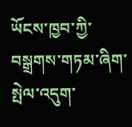ཡོངས་ཁྱབ་ཀྱི་བསྒྲགས་གཏམ་ཞིག་སྤེལ་འདུག་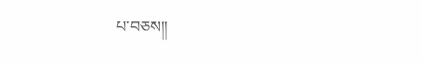པ་བཅས།།